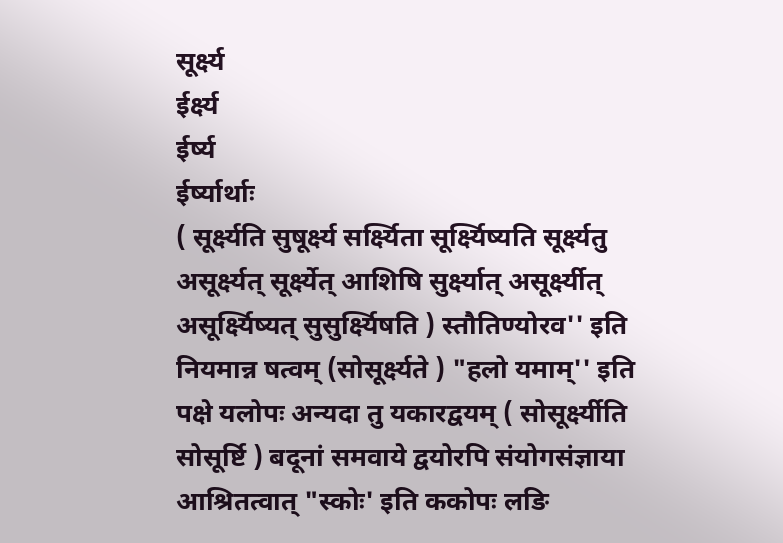सूर्क्ष्य
ईर्क्ष्य
ईर्ष्य
ईर्ष्यार्थाः
( सूर्क्ष्यति सुषूर्क्ष्य सर्क्ष्यिता सूर्क्ष्यिष्यति सूर्क्ष्यतु असूर्क्ष्यत् सूर्क्ष्येत् आशिषि सुर्क्ष्यात् असूर्क्ष्यीत् असूर्क्ष्यिष्यत् सुसुर्क्ष्यिषति ) स्तौतिण्योरव'' इति नियमान्न षत्वम् (सोसूर्क्ष्यते ) "हलो यमाम्'' इति पक्षे यलोपः अन्यदा तु यकारद्वयम् ( सोसूर्क्ष्यीति सोसूर्ष्टि ) बदूनां समवाये द्वयोरपि संयोगसंज्ञाया आश्रितत्वात् "स्कोः' इति ककोपः लङि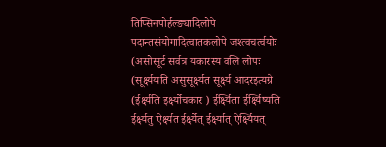तिप्सिनपोर्हल्ङ्यादिलोपे पदान्तसंयोगादित्वातकलोपे जश्त्वचर्त्वयोः (असोसूर्ट सर्वत्र यकारस्य वलि लोपः (सूर्क्ष्ययति असुसूर्क्ष्यत सूर्क्ष्य आदरइत्यग्रे (ईर्क्ष्यति इर्क्ष्योचकार ) ईर्क्ष्यिता ईर्क्ष्यिष्यति ईर्क्ष्यतु ऐर्क्ष्यत ईर्क्ष्येत् ईर्क्ष्यात् ऐर्क्ष्यियत्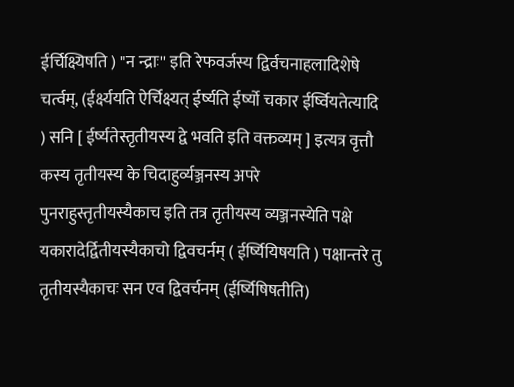ईर्चिक्ष्यिषति ) "न न्द्राः'' इति रेफवर्जस्य द्विर्वचनाहलादिशेषे चर्त्वम्, (ईर्क्ष्ययति ऐर्चिक्ष्यत् ईर्ष्यति ईर्ष्यो चकार ईर्ष्वियतेत्यादि ) सनि [ ईर्ष्यतेस्तृतीयस्य द्वे भवति इति वक्तव्यम् ] इत्यत्र वृत्तौ कस्य तृतीयस्य के चिदाहुर्व्यञ्जनस्य अपरे पुनराहुस्तृतीयस्यैकाच इति तत्र तृतीयस्य व्यञ्जनस्येति पक्षे यकारादेर्द्वितीयस्यैकाचो द्विवचर्नम् ( ईर्ष्यियिषयति ) पक्षान्तरे तु तृतीयस्यैकाचः सन एव द्विवर्चनम् (ईर्ष्यिषिषतीति)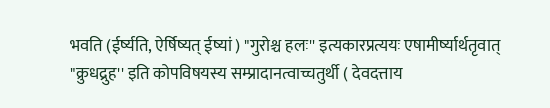भवति (ईर्ष्यति, ऐर्षिष्यत् ईष्यां ) "गुरोश्च हलः'' इत्यकारप्रत्ययः एषामीर्ष्यार्थतृवात् "क्रुधद्रुह'' इति कोपविषयस्य सम्प्रादानत्वाच्चतुर्थी ( देवदत्ताय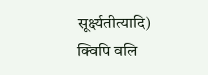सूर्क्ष्यतीत्यादि) क्विपि वलि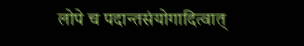लोपे च पदान्तसंयोगादित्वात्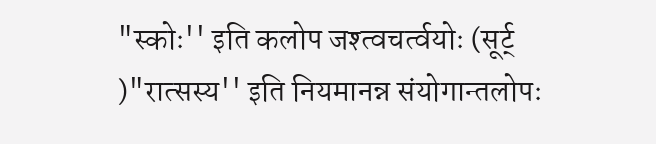"स्कोः'' इति कलोप जश्त्वचर्त्वयोः (सूर्ट् )"रात्सस्य'' इति नियमानन्न संयोगान्तलोपः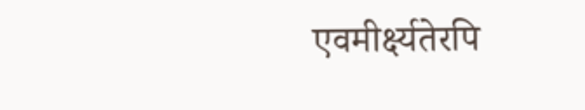एवमीर्क्ष्यतेरपि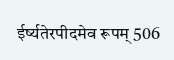ईर्ष्यतेरपीदमेव रूपम् 506